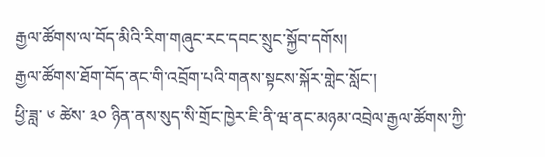རྒྱལ་ཚོགས་ལ་བོད་མིའི་རིག་གཞུང་རང་དབང་སྲུང་སྐྱོབ་དགོས།
རྒྱལ་ཚོགས་ཐོག་བོད་ནང་གི་འབྲོག་པའི་གནས་སྟངས་སྐོར་གླེང་སློང་།
ཕྱི་ཟླ་ ༦ ཚེས་ ༣༠ ཉིན་ནས་སུད་སི་གྲོང་ཁྱེར་ཇི་ནི་ཝ་ནང་མཉམ་འབྲེལ་རྒྱལ་ཚོགས་ཀྱི་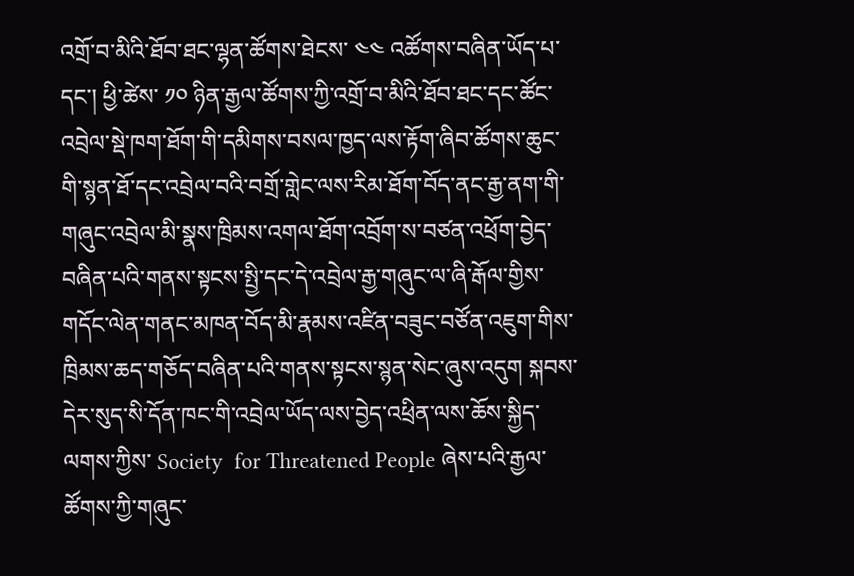འགྲོ་བ་མིའི་ཐོབ་ཐང་ལྷན་ཚོགས་ཐེངས་ ༤༤ འཚོགས་བཞིན་ཡོད་པ་དང་། ཕྱི་ཚེས་ ༡༠ ཉིན་རྒྱལ་ཚོགས་ཀྱི་འགྲོ་བ་མིའི་ཐོབ་ཐང་དང་ཚོང་འབྲེལ་སྡེ་ཁག་ཐོག་གི་དམིགས་བསལ་ཁྱད་ལས་རྟོག་ཞིབ་ཚོགས་ཆུང་གི་སྙན་ཐོ་དང་འབྲེལ་བའི་བགྲོ་གླེང་ལས་རིམ་ཐོག་བོད་ནང་རྒྱ་ནག་གི་གཞུང་འབྲེལ་མི་སྣས་ཁྲིམས་འགལ་ཐོག་འབྲོག་ས་བཙན་འཕྲོག་བྱེད་བཞིན་པའི་གནས་སྟངས་སྤྱི་དང་དེ་འབྲེལ་རྒྱ་གཞུང་ལ་ཞི་རྒོལ་གྱིས་གདོང་ལེན་གནང་མཁན་བོད་མི་རྣམས་འཛིན་བཟུང་བཙོན་འཇུག་གིས་ཁྲིམས་ཆད་གཅོད་བཞིན་པའི་གནས་སྟངས་སྙན་སེང་ཞུས་འདུག སྐབས་དེར་སུད་སི་དོན་ཁང་གི་འབྲེལ་ཡོད་ལས་བྱེད་འཕྲིན་ལས་ཆོས་སྐྱིད་ལགས་ཀྱིས་ Society  for Threatened People ཞེས་པའི་རྒྱལ་ཚོགས་ཀྱི་གཞུང་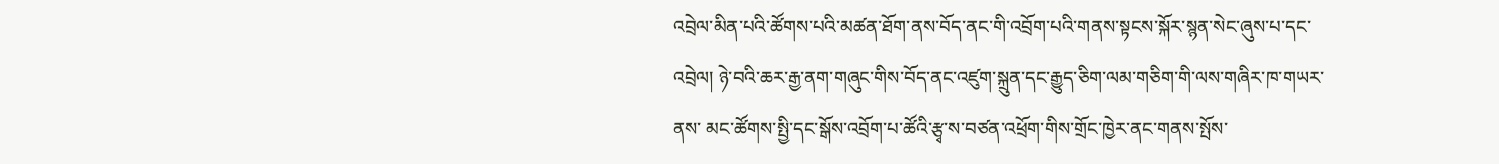འབྲེལ་མིན་པའི་ཚོགས་པའི་མཚན་ཐོག་ནས་བོད་ནང་གི་འབྲོག་པའི་གནས་སྟངས་སྐོར་སྙན་སེང་ཞུས་པ་དང་འབྲེལ། ཉེ་བའི་ཆར་རྒྱ་ནག་གཞུང་གིས་བོད་ནང་འཛུག་སྐྲུན་དང་རྒྱུད་ཅིག་ལམ་གཅིག་གི་ལས་གཞིར་ཁ་གཡར་ནས་ མང་ཚོགས་སྤྱི་དང་སྒོས་འབྲོག་པ་ཚོའི་རྩྭ་ས་བཙན་འཕྲོག་གིས་གྲོང་ཁྱེར་ནང་གནས་སྤོས་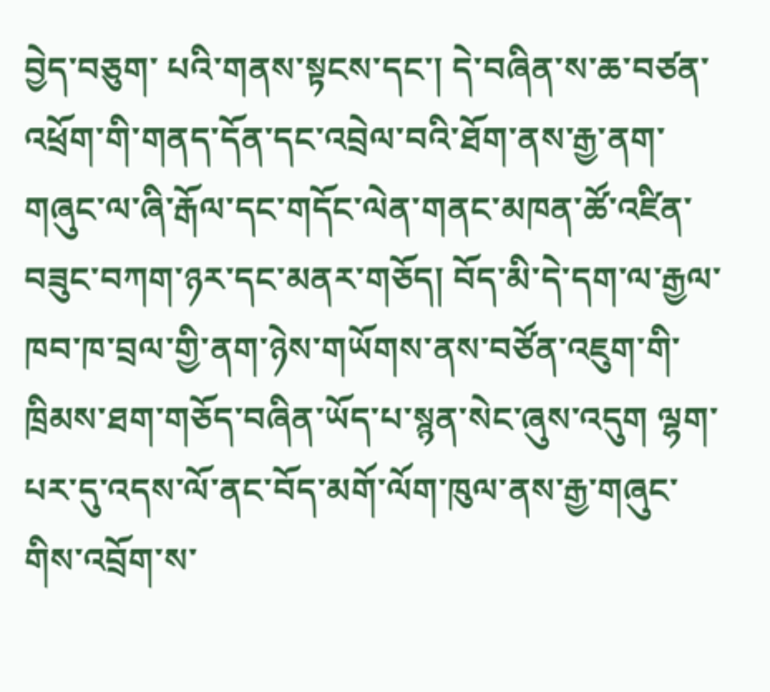བྱེད་བཅུག་ པའི་གནས་སྟངས་དང་། དེ་བཞིན་ས་ཆ་བཙན་འཕྲོག་གི་གནད་དོན་དང་འབྲེལ་བའི་ཐོག་ནས་རྒྱ་ནག་གཞུང་ལ་ཞི་རྒོལ་དང་གདོང་ལེན་གནང་མཁན་ཚོ་འཛིན་བཟུང་བཀག་ཉར་དང་མནར་གཅོད། བོད་མི་དེ་དག་ལ་རྒྱལ་ཁབ་ཁ་བྲལ་གྱི་ནག་ཉེས་གཡོགས་ནས་བཙོན་འཇུག་གི་ཁྲིམས་ཐག་གཅོད་བཞིན་ཡོད་པ་སྙན་སེང་ཞུས་འདུག ལྷག་པར་དུ་འདས་ལོ་ནང་བོད་མགོ་ལོག་ཁུལ་ནས་རྒྱ་གཞུང་གིས་འབྲོག་ས་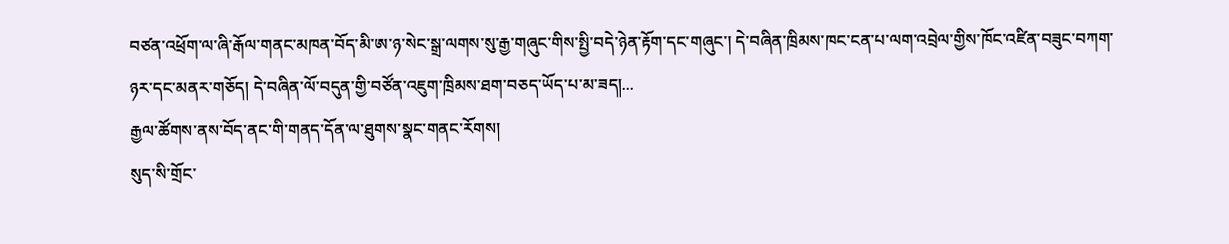བཙན་འཕྲོག་ལ་ཞི་རྒོལ་གནང་མཁན་བོད་མི་ཨ་ཉ་སེང་སྒྲ་ལགས་སུ་རྒྱ་གཞུང་གིས་སྤྱི་བདེ་ཉེན་རྟོག་དང་གཞུང་། དེ་བཞིན་ཁྲིམས་ཁང་ངན་པ་ལག་འབྲེལ་གྱིས་ཁོང་འཛིན་བཟུང་བཀག་ཉར་དང་མནར་གཅོད། དེ་བཞིན་ལོ་བདུན་གྱི་བཙོན་འཇུག་ཁྲིམས་ཐག་བཅད་ཡོད་པ་མ་ཟད།...
རྒྱལ་ཚོགས་ནས་བོད་ནང་གི་གནད་དོན་ལ་ཐུགས་སྣང་གནང་རོགས།
སུད་སི་གྲོང་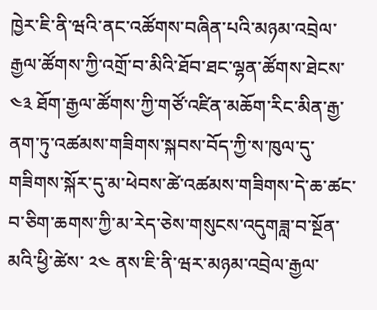ཁྱེར་ཇི་ནི་ཝའི་ནང་འཚོགས་བཞིན་པའི་མཉམ་འབྲེལ་རྒྱལ་ཚོགས་ཀྱི་འགྲོ་བ་མིའི་ཐོབ་ཐང་ལྷན་ཚོགས་ཐེངས་ ༤༣ ཐོག་རྒྱལ་ཚོགས་ཀྱི་གཙོ་འཛིན་མཆོག་རིང་མིན་རྒྱ་ནག་ཏུ་འཚམས་གཟིགས་སྐབས་བོད་ཀྱི་ས་ཁུལ་དུ་གཟིགས་སྐོར་དུ་མ་ཕེབས་ཚེ་འཚམས་གཟིགས་དེ་ཆ་ཚང་བ་ཅིག་ཆགས་ཀྱི་མ་རེད་ཅེས་གསུངས་འདུགཟླ་བ་སྔོན་མའི་ཕྱི་ཚེས་ ༢༤ ནས་ཇི་ནི་ཝར་མཉམ་འབྲེལ་རྒྱལ་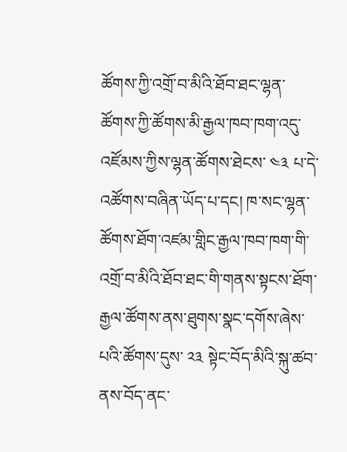ཚོགས་ཀྱི་འགྲོ་བ་མིའི་ཐོབ་ཐང་ལྷན་ཚོགས་ཀྱི་ཚོགས་མི་རྒྱལ་ཁབ་ཁག་འདུ་འཛོམས་ཀྱིས་ལྷན་ཚོགས་ཐེངས་ ༤༣ པ་དེ་འཚོགས་བཞིན་ཡོད་པ་དང། ཁ་སང་ལྷན་ཚོགས་ཐོག་འཛམ་གླིང་རྒྱལ་ཁབ་ཁག་གི་འགྲོ་བ་མིའི་ཐོབ་ཐང་གི་གནས་སྟངས་ཐོག་རྒྱལ་ཚོགས་ནས་ཐུགས་སྣང་དགོས་ཞེས་པའི་ཚོགས་དུས་ ༢༣ སྟེང་བོད་མིའི་སྐུ་ཚབ་ནས་བོད་ནང་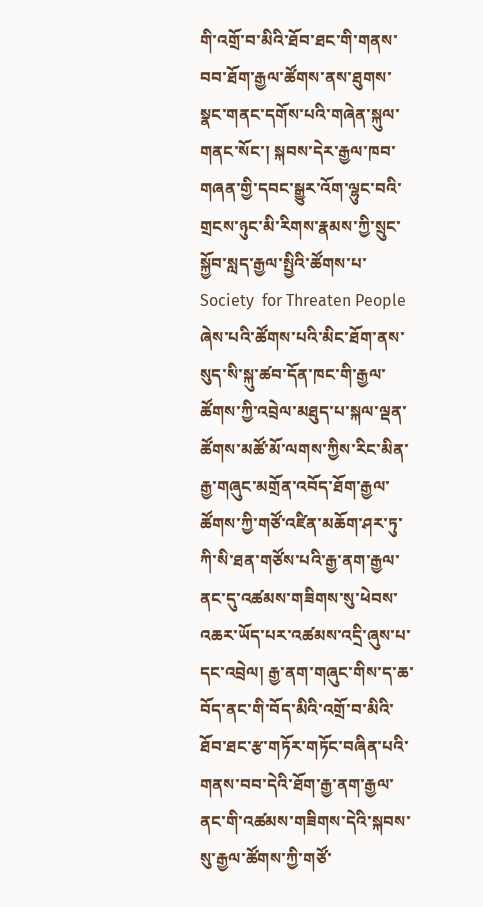གི་འགྲོ་བ་མིའི་ཐོབ་ཐང་གི་གནས་བབ་ཐོག་རྒྱལ་ཚོགས་ནས་ཐུགས་སྣང་གནང་དགོས་པའི་གཞེན་སྐུལ་གནང་སོང་། སྐབས་དེར་རྒྱལ་ཁབ་གཞན་གྱི་དབང་སྒྱུར་འོག་ལྷུང་བའི་གྲངས་ཉུང་མི་རིགས་རྣམས་ཀྱི་སྲུང་སྐྱོབ་སླད་རྒྱལ་སྤྱིའི་ཚོགས་པ་ Society  for Threaten People ཞེས་པའི་ཚོགས་པའི་མིང་ཐོག་ནས་སུད་སི་སྐུ་ཚབ་དོན་ཁང་གི་རྒྱལ་ཚོགས་ཀྱི་འབྲེལ་མཐུད་པ་སྐལ་ལྡན་ཚོགས་མཚོ་མོ་ལགས་ཀྱིས་རིང་མིན་རྒྱ་གཞུང་མགྲོན་འབོད་ཐོག་རྒྱལ་ཚོགས་ཀྱི་གཙོ་འཛིན་མཆོག་ཤར་ཏུ་ཀི་སི་ཐན་གཙོས་པའི་རྒྱ་ནག་རྒྱལ་ནང་དུ་འཚམས་གཟིགས་སུ་ཕེབས་འཆར་ཡོད་པར་འཚམས་འདྲི་ཞུས་པ་དང་འབྲེལ། རྒྱ་ནག་གཞུང་གིས་ད་ཆ་བོད་ནང་གི་བོད་མིའི་འགྲོ་བ་མིའི་ཐོབ་ཐང་རྩ་གཏོར་གཏོང་བཞིན་པའི་གནས་བབ་དེའི་ཐོག་རྒྱ་ནག་རྒྱལ་ནང་གི་འཚམས་གཟིགས་དེའི་སྐབས་སུ་རྒྱལ་ཚོགས་ཀྱི་གཙོ་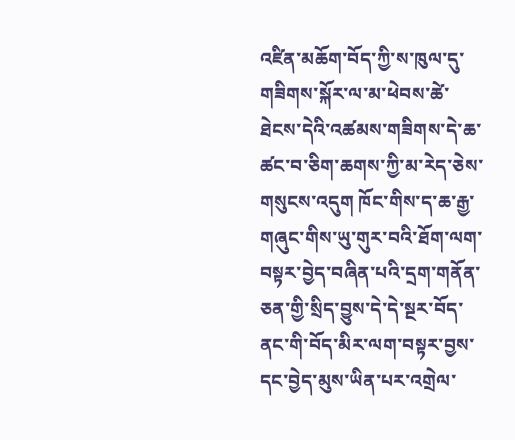འཛིན་མཆོག་བོད་ཀྱི་ས་ཁུལ་དུ་གཟིགས་སྐོར་ལ་མ་ཕེབས་ཚེ་ཐེངས་དེའི་འཚམས་གཟིགས་དེ་ཆ་ཚང་བ་ཅིག་ཆགས་ཀྱི་མ་རེད་ཅེས་གསུངས་འདུག ཁོང་གིས་ད་ཆ་རྒྱ་གཞུང་གིས་ཡུ་གུར་བའི་ཐོག་ལག་བསྟར་བྱེད་བཞིན་པའི་དྲག་གནོན་ཅན་གྱི་སྲིད་བྱུས་དེ་དེ་སྔར་བོད་ནང་གི་བོད་མིར་ལག་བསྟར་བྱས་དང་བྱེད་མུས་ཡིན་པར་འགྲེལ་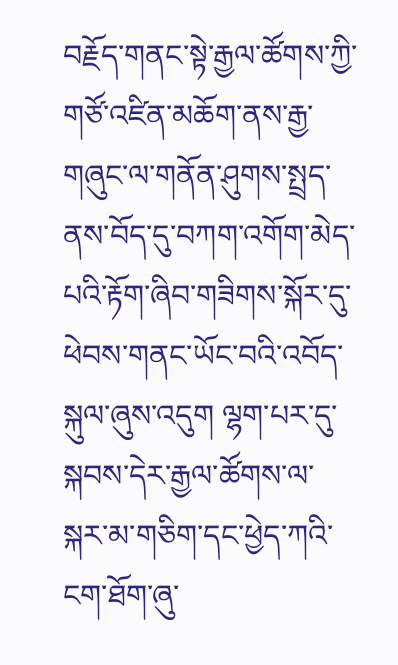བརྗོད་གནང་སྟེ་རྒྱལ་ཚོགས་ཀྱི་གཙོ་འཛིན་མཆོག་ནས་རྒྱ་གཞུང་ལ་གནོན་ཤུགས་སྤྲད་ནས་བོད་དུ་བཀག་འགོག་མེད་པའི་རྟོག་ཞིབ་གཟིགས་སྐོར་དུ་ཕེབས་གནང་ཡོང་བའི་འབོད་སྐུལ་ཞུས་འདུག ལྷག་པར་དུ་སྐབས་དེར་རྒྱལ་ཚོགས་ལ་སྐར་མ་གཅིག་དང་ཕྱེད་ཀའི་ངག་ཐོག་ཞུ་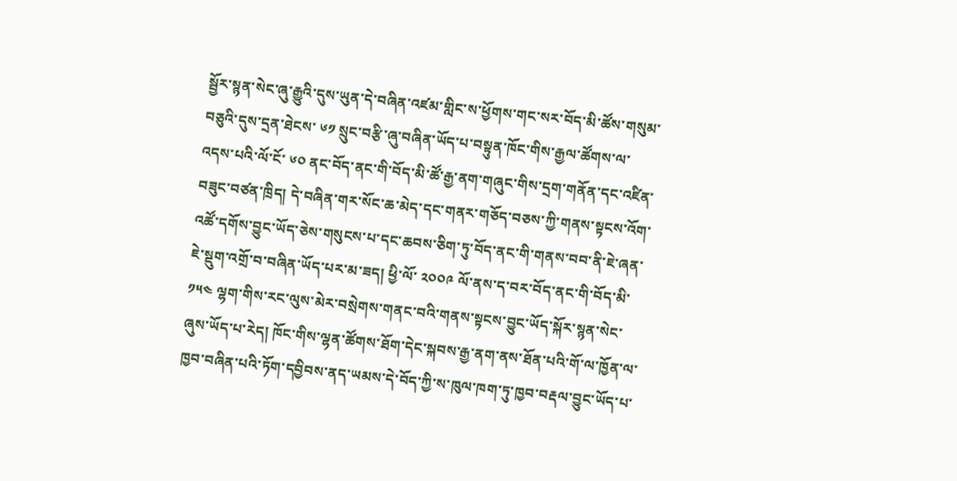སྦྱོར་སྙན་སེང་ཞུ་རྒྱུའི་དུས་ཡུན་དེ་བཞིན་འཛམ་གླིང་ས་ཕྱོགས་གང་སར་བོད་མི་ཚོས་གསུམ་བཅུའི་དུས་དྲན་ཐེངས་ ༦༡ སྲུང་བརྩི་ཞུ་བཞིན་ཡོད་པ་བསྟུན་ཁོང་གིས་རྒྱལ་ཚོགས་ལ་འདས་པའི་ལོ་ངོ་ ༦༠ ནང་བོད་ནང་གི་བོད་མི་ཚོ་རྒྱ་ནག་གཞུང་གིས་དྲག་གནོན་དང་འཛིན་བཟུང་བཙན་ཁྲིད། དེ་བཞིན་གར་སོང་ཆ་མེད་དང་གནར་གཅོད་བཅས་ཀྱི་གནས་སྟངས་འོག་འཚོ་དགོས་བྱུང་ཡོད་ཅེས་གསུངས་པ་དང་ཆབས་ཅིག་ཏུ་བོད་ནང་གི་གནས་བབ་ནི་ཇེ་ཞན་ཇེ་སྡུག་འགྲོ་བ་བཞིན་ཡོད་པར་མ་ཟད། ཕྱི་ལོ་ ༢༠༠༩ ལོ་ནས་ད་བར་བོད་ནང་གི་བོད་མི་༡༥༤ ལྷག་གིས་རང་ལུས་མེར་བསྲེགས་གནང་བའི་གནས་སྟངས་བྱུང་ཡོད་སྐོར་སྙན་སེང་ཞུས་ཡོད་པ་རེད། ཁོང་གིས་ལྷན་ཚོགས་ཐོག་དེང་སྐབས་རྒྱ་ནག་ནས་ཐོན་པའི་གོ་ལ་ཁྱོན་ལ་ཁྱབ་བཞིན་པའི་ཏོག་དབྱིབས་ནད་ཡམས་དེ་བོད་ཀྱི་ས་ཁུལ་ཁག་ཏུ་ཁྱབ་བརྡལ་བྱུང་ཡོད་པ་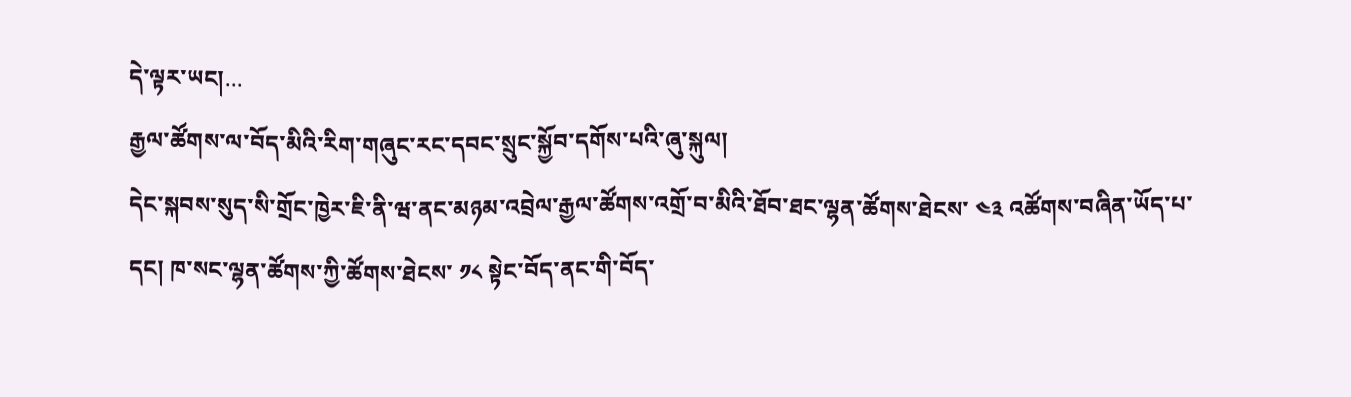དེ་ལྟར་ཡང།...
རྒྱལ་ཚོགས་ལ་བོད་མིའི་རིག་གཞུང་རང་དབང་སྲུང་སྐྱོབ་དགོས་པའི་ཞུ་སྐུལ།
དེང་སྐབས་སུད་སི་གྲོང་ཁྱེར་ཇི་ནི་ཝ་ནང་མཉམ་འབྲེལ་རྒྱལ་ཚོགས་འགྲོ་བ་མིའི་ཐོབ་ཐང་ལྷན་ཚོགས་ཐེངས་ ༤༣ འཚོགས་བཞིན་ཡོད་པ་དང། ཁ་སང་ལྷན་ཚོགས་ཀྱི་ཚོགས་ཐེངས་ ༡༨ སྟེང་བོད་ནང་གི་བོད་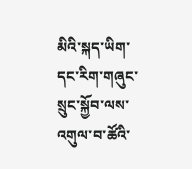མིའི་སྐད་ཡིག་དང་རིག་གཞུང་སྲུང་སྐྱོབ་ལས་འགུལ་བ་ཚོའི་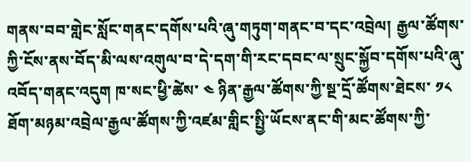གནས་བབ་གླེང་སློང་གནང་དགོས་པའི་ཞུ་གཏུག་གནང་བ་དང་འབྲེལ། རྒྱལ་ཚོགས་ཀྱི་ངོས་ནས་བོད་མི་ལས་འགུལ་བ་དེ་དག་གི་རང་དབང་ལ་སྲུང་སྐྱོབ་དགོས་པའི་ཞུ་འབོད་གནང་འདུག ཁ་སང་ཕྱི་ཚེས་ ༤ ཉིན་རྒྱལ་ཚོགས་ཀྱི་སྔ་དྲོ་ཚོགས་ཐེངས་ ༡༨ ཐོག་མཉམ་འབྲེལ་རྒྱལ་ཚོགས་ཀྱི་འཛམ་གླིང་སྤྱི་ཡོངས་ནང་གི་མང་ཚོགས་ཀྱི་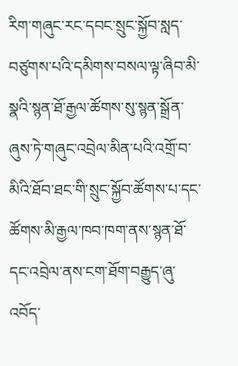རིག་གཞུང་རང་དབང་སྲུང་སྐྱོབ་སླད་བཙུགས་པའི་དམིགས་བསལ་ལྟ་ཞིབ་མི་སྣའི་སྙན་ཐོ་རྒྱལ་ཚོགས་སུ་སྙན་སྒྲོན་ཞུས་ཏེ་གཞུང་འབྲེལ་མིན་པའི་འགྲོ་བ་མིའི་ཐོབ་ཐང་གི་སྲུང་སྐྱོབ་ཚོགས་པ་དང་ཚོགས་མི་རྒྱལ་ཁབ་ཁག་ནས་སྙན་ཐོ་དང་འབྲེལ་ནས་ངག་ཐོག་བརྒྱུད་ཞུ་འབོད་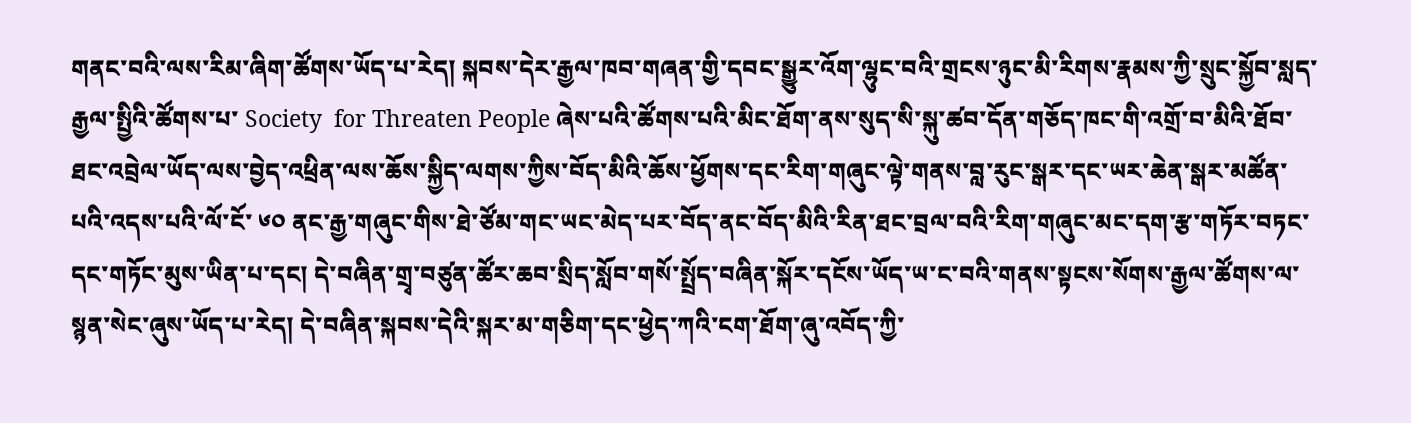གནང་བའི་ལས་རིམ་ཞིག་ཚོགས་ཡོད་པ་རེད། སྐབས་དེར་རྒྱལ་ཁབ་གཞན་གྱི་དབང་སྒྱུར་འོག་ལྷུང་བའི་གྲངས་ཉུང་མི་རིགས་རྣམས་ཀྱི་སྲུང་སྐྱོབ་སླད་རྒྱལ་སྤྱིའི་ཚོགས་པ་ Society  for Threaten People ཞེས་པའི་ཚོགས་པའི་མིང་ཐོག་ནས་སུད་སི་སྐུ་ཚབ་དོན་གཅོད་ཁང་གི་འགྲོ་བ་མིའི་ཐོབ་ཐང་འབྲེལ་ཡོད་ལས་བྱེད་འཕྲིན་ལས་ཆོས་སྐྱིད་ལགས་ཀྱིས་བོད་མིའི་ཆོས་ཕྱོགས་དང་རིག་གཞུང་ལྟེ་གནས་བླ་རུང་སྒར་དང་ཡར་ཆེན་སྒར་མཚོན་པའི་འདས་པའི་ལོ་ངོ་ ༦༠ ནང་རྒྱ་གཞུང་གིས་ཐེ་ཙོམ་གང་ཡང་མེད་པར་བོད་ནང་བོད་མིའི་རིན་ཐང་བྲལ་བའི་རིག་གཞུང་མང་དག་རྩ་གཏོར་བཏང་དང་གཏོང་མུས་ཡིན་པ་དང། དེ་བཞིན་གྲྭ་བཙུན་ཚོར་ཆབ་སྲིད་སློབ་གསོ་སྤྲོད་བཞིན་སྐོར་དངོས་ཡོད་ཡ་ང་བའི་གནས་སྟངས་སོགས་རྒྱལ་ཚོགས་ལ་སྙན་སེང་ཞུས་ཡོད་པ་རེད། དེ་བཞིན་སྐབས་དེའི་སྐར་མ་གཅིག་དང་ཕྱེད་ཀའི་ངག་ཐོག་ཞུ་འབོད་ཀྱི་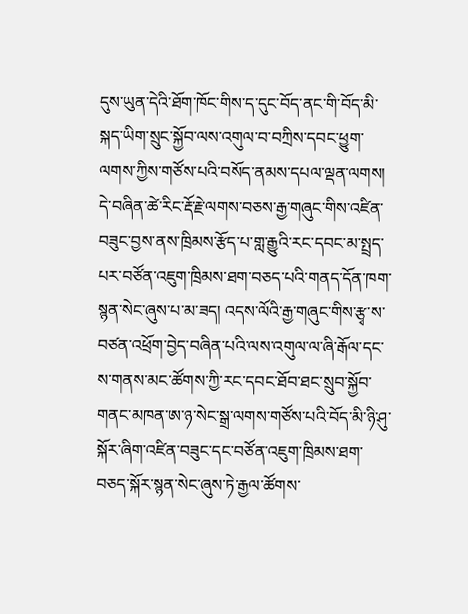དུས་ཡུན་དེའི་ཐོག་ཁོང་གིས་ད་དུང་བོད་ནང་གི་བོད་མི་སྐད་ཡིག་སྲུང་སྐྱོབ་ལས་འགུལ་བ་བཀྲིས་དབང་ཕྱུག་ལགས་ཀྱིས་གཙོས་པའི་བསོད་ནམས་དཔལ་ལྡན་ལགས། དེ་བཞིན་ཚེ་རིང་རྡོ་རྗེ་ལགས་བཅས་རྒྱ་གཞུང་གིས་འཛིན་བཟུང་བྱས་ནས་ཁྲིམས་རྩོད་པ་གླ་རྒྱུའི་རང་དབང་མ་སྤྲད་པར་བཙོན་འཇུག་ཁྲིམས་ཐག་བཅད་པའི་གནད་དོན་ཁག་སྙན་སེང་ཞུས་པ་མ་ཟད། འདས་ལོའི་རྒྱ་གཞུང་གིས་རྩྭ་ས་བཙན་འཕྲོག་བྱེད་བཞིན་པའི་ལས་འགུལ་ལ་ཞི་རྒོལ་དང་ས་གནས་མང་ཚོགས་ཀྱི་རང་དབང་ཐོབ་ཐང་སྲུབ་སྐྱོབ་གནང་མཁན་ཨ་ཉ་སེང་སྒྲ་ལགས་གཙོས་པའི་བོད་མི་ཉི་ཤུ་སྐོར་ཞིག་འཛིན་བཟུང་དང་བཙོན་འཇུག་ཁྲིམས་ཐག་བཅད་སྐོར་སྙན་སེང་ཞུས་ཏེ་རྒྱལ་ཚོགས་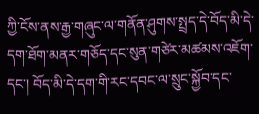ཀྱི་ངོས་ནས་རྒྱ་གཞུང་ལ་གནོན་ཤུགས་སྤྲད་དེ་བོད་མི་དེ་དག་ཐོག་མནར་གཅོད་དང་སུན་གཙེར་མཚམས་འཇོག་དང་། བོད་མི་དེ་དག་གི་རང་དབང་ལ་སྲུང་སྐྱོབ་དང་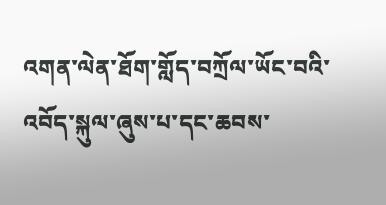འགན་ལེན་ཐོག་གློད་བཀྲོལ་ཡོང་བའི་འབོད་སྐུལ་ཞུས་པ་དང་ཆབས་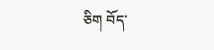ཅིག བོད་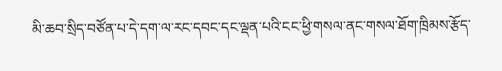མི་ཆབ་སྲིད་བཙོན་པ་དེ་དག་ལ་རང་དབང་དང་ལྡན་པའི་ངང་ཕྱི་གསལ་ནང་གསལ་ཐོག་ཁྲིམས་རྩོད་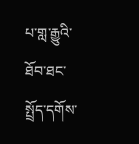པ་གླ་རྒྱུའི་ཐོབ་ཐང་སྤྲོད་དགོས་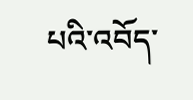པའི་འབོད་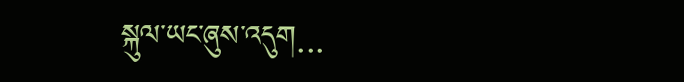སྐུལ་ཡང་ཞུས་འདུག...